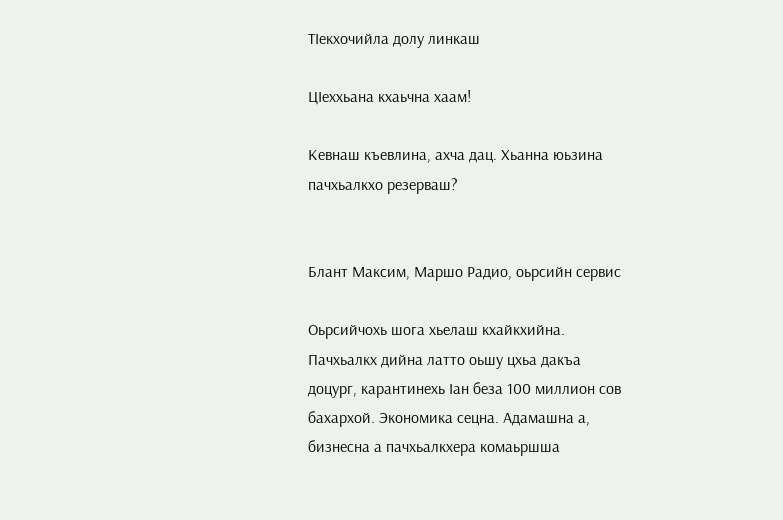ТIекхочийла долу линкаш

ЦIеххьана кхаьчна хаам!

Кевнаш къевлина, ахча дац. Хьанна юьзина пачхьалкхо резерваш?


Блант Максим, Маршо Радио, оьрсийн сервис

Оьрсийчохь шога хьелаш кхайкхийна. Пачхьалкх дийна латто оьшу цхьа дакъа доцург, карантинехь Iан беза 100 миллион сов бахархой. Экономика сецна. Адамашна а, бизнесна а пачхьалкхера комаьршша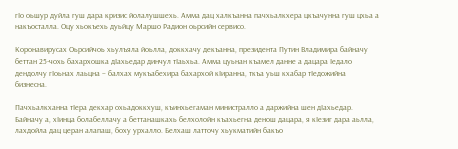гIо оьшур дуйла гуш дара кризис йолалушшехь. Амма дац халкъанна пачхьалкхера цкъачунна гуш цхьа а накъосталла. Оцу хьокъехь дуьйцу Маршо Радион оьрсийн сервисо.

Коронавирусах Оьрсийчоь хьулъяла йоьлла, доккхачу декъанна, президента Путин Владимира байначу беттан 25-чохь бахархошка дIахьедар динчул тIаьхьа. Амма цуьнан къамел данне а дацара Iедало дендолчу гIоьнах лаьцна – балхах мукъабехира бахархой кIиранна, ткъа уьш кхабар тIедожийна бизнесна.

Пачхьалкханна тIера декхар охьадоккхуш, къинхьегаман министралло а даржийна шен дIахьедар. Байначу а, хIинца болабеллачу а беттанашкахь белхолойн къахьегна денош дацара, я кIезиг дара аьлла, лахдойла дац церан алапаш, боху урхалло. Белхаш латточу хьукматийн бакъо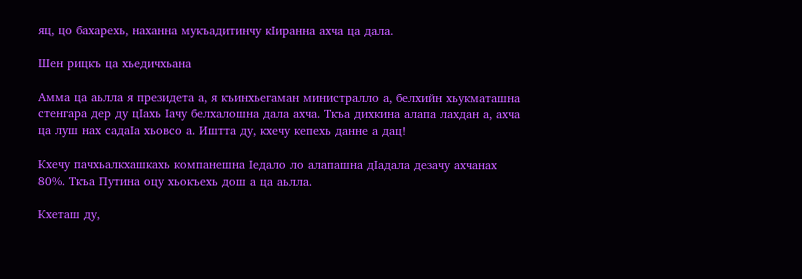яц, цо бахарехь, наханна мукъадитинчу кIиранна ахча ца дала.

Шен рицкъ ца хьедичхьана

Амма ца аьлла я президета а, я къинхьегаман министралло а, белхийн хьукматашна стенгара дер ду цIахь Iачу белхалошна дала ахча. Ткъа дихкина алапа лахдан а, ахча ца луш нах садаIа хьовсо а. Иштта ду, кхечу кепехь данне а дац!

Кхечу пачхьалкхашкахь компанешна Iедало ло алапашна дIадала дезачу ахчанах 80%. Ткъа Путина оцу хьокъехь дош а ца аьлла.

Кхеташ ду,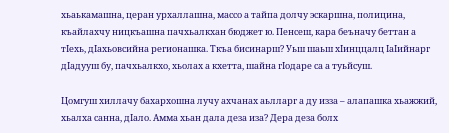хьаькамашна, церан урхаллашна, массо а тайпа долчу эскаршна, полицина, къайлахчу ницкъашна пачхьалкхан бюджет ю. Пенсеш, кара беъначу беттан а тIехь, дIахьовсийна регионашка. Ткъа бисинарш? Уьш шаьш хIинццалц IаIийнарг дIадууш бу, пачхьалкхо, хьолах а кхетта, шайна гIодаре са а туьйсуш.

Цомгуш хиллачу бахархошна лучу ахчанах аьлларг а ду изза – алапашка хьажжий, хьалха санна, дIало. Амма хьан дала деза иза? Дера деза болх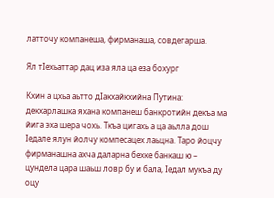латточу компанеша, фирманаша, совдегарша.

Ял тIехьаттар дац иза яла ца еза бохург

Кхин а цхьа аьтто дIакхайкхийна Путина: декхарлашка яхана компанеш банкротийн декъа ма йига эха шера чохь. Ткъа цигахь а ца аьлла дош Iедале ялун йолчу компесацех лаьцна. Таро йоцчу фирманашна ахча даларна бехке банкаш ю – цундела цара шаьш ловр бу и бала, Iедал мукъа ду оцу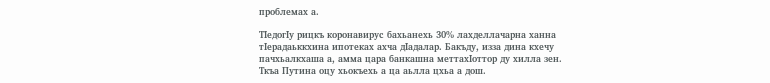проблемах а.

ТIедогIу рицкъ коронавирус бахьанехь 30% лахделлачарна ханна тIерадаьккхина ипотеках ахча дIадалар. Бакъду, изза дина кхечу пачхьалкхаша а, амма цара банкашна меттахIоттор ду хилла зен. Ткъа Путина оцу хьокъехь а ца аьлла цхьа а дош.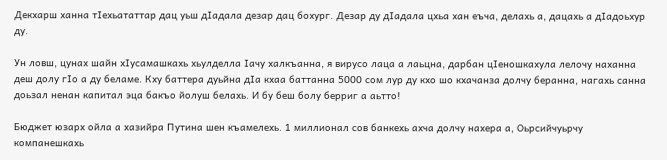Декхарш ханна тIехьататтар дац уьш дIадала дезар дац бохург. Дезар ду дIадала цхьа хан еъча, делахь а, дацахь а дIадоьхур ду.

Ун ловш, цунах шайн хIусамашкахь хьулделла Iачу халкъанна, я вирусо лаца а лаьцна, дарбан цIеношкахула лелочу наханна деш долу гIо а ду беламе. Кху баттера дуьйна дIа кхаа баттанна 5000 сом лур ду кхо шо кхачанза долчу беранна, нагахь санна доьзал ненан капитал эца бакъо йолуш белахь. И бу беш болу берриг а аьтто!

Бюджет юзарх ойла а хазийра Путина шен къамелехь. 1 миллионал сов банкехь ахча долчу нахера а, Оьрсийчуьрчу компанешкахь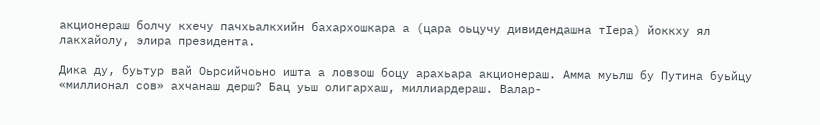акционераш болчу кхечу пачхьалкхийн бахархошкара а (цара оьцучу дивидендашна тIера) йоккху ял лакхайолу, элира президента.

Дика ду, буьтур вай Оьрсийчоьно ишта а ловзош боцу арахьара акционераш. Амма муьлш бу Путина буьйцу «миллионал сов» ахчанаш дерш? Бац уьш олигархаш, миллиардераш. Валар-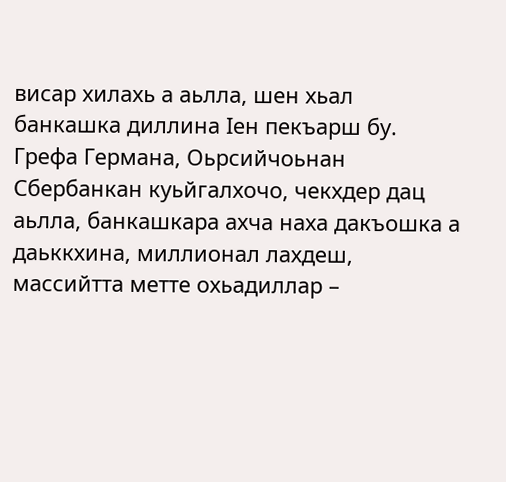висар хилахь а аьлла, шен хьал банкашка диллина Iен пекъарш бу. Грефа Германа, Оьрсийчоьнан Сбербанкан куьйгалхочо, чекхдер дац аьлла, банкашкара ахча наха дакъошка а даьккхина, миллионал лахдеш, массийтта метте охьадиллар –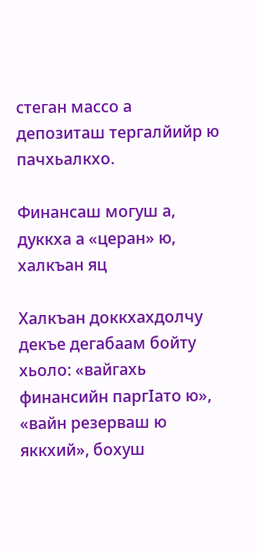стеган массо а депозиташ тергалйийр ю пачхьалкхо.

Финансаш могуш а, дуккха а «церан» ю, халкъан яц

Халкъан доккхахдолчу декъе дегабаам бойту хьоло: «вайгахь финансийн паргIато ю», «вайн резерваш ю яккхий», бохуш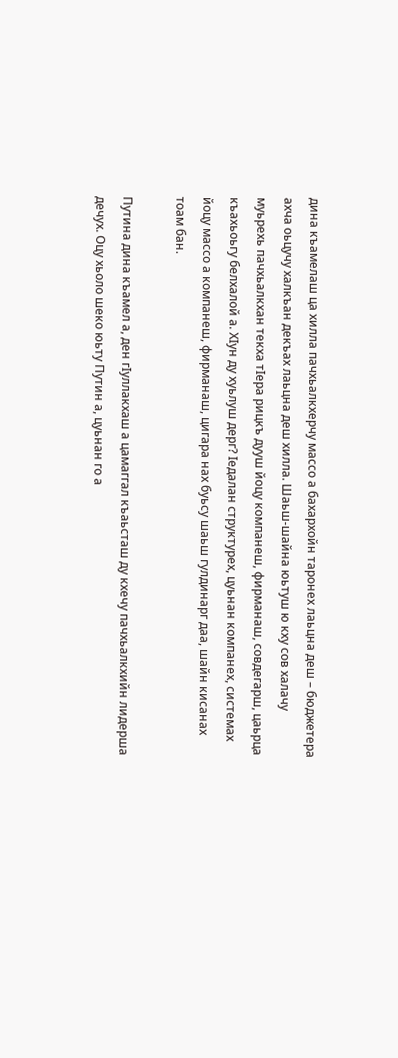дина къамелаш ца хилла пачхьалкхерчу массо а бахархойн таронех лаьцна деш – бюджетера ахча оьцучу халкъан декъах лаьцна деш хилла. Шаьш-шайна юьтуш ю кху сов халачу муьрехь пачхьалкхан текха тIера рицкъ дууш йоцу компанеш, фирманаш, совдегарш, цаьрца къахьоьгу белхалой а. ХIун ду хуьлуш дерг? Iедалан структурех, цуьнан компанех, системах йоцу массо а компанеш, фирманаш, цигара нах буьсу шаьш гулдинарг даа, шайн кисанах тоам бан.

Путина дина къамел а, ден гIуллакхаш а цамаггал къаьсташ ду кхечу пачхьалкхийн лидерша дечух. Оцу хьоло шеко юьту Путин а, цуьнан го а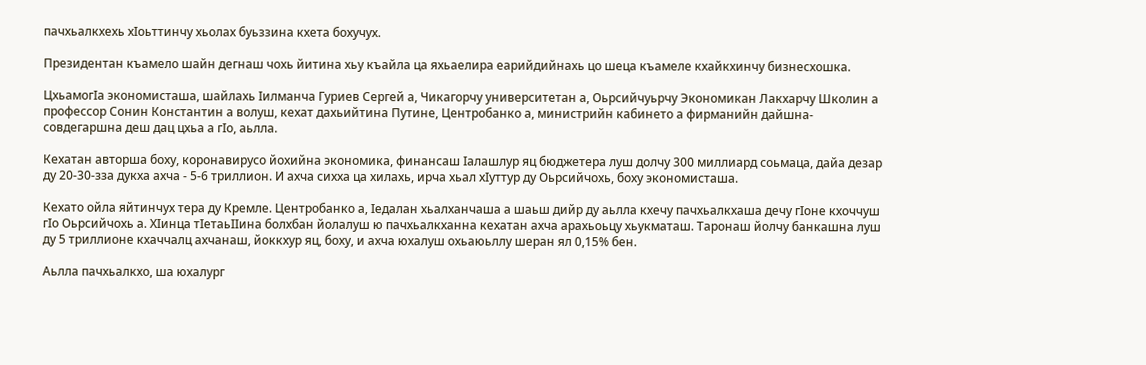пачхьалкхехь хIоьттинчу хьолах буьззина кхета бохучух.

Президентан къамело шайн дегнаш чохь йитина хьу къайла ца яхьаелира еарийдийнахь цо шеца къамеле кхайкхинчу бизнесхошка.

ЦхьамогIа экономисташа, шайлахь Iилманча Гуриев Сергей а, Чикагорчу университетан а, Оьрсийчуьрчу Экономикан Лакхарчу Школин а профессор Сонин Константин а волуш, кехат дахьийтина Путине, Центробанко а, министрийн кабинето а фирманийн дайшна-совдегаршна деш дац цхьа а гIо, аьлла.

Кехатан авторша боху, коронавирусо йохийна экономика, финансаш Iалашлур яц бюджетера луш долчу 300 миллиард соьмаца, дайа дезар ду 20-30-зза дукха ахча - 5-6 триллион. И ахча сихха ца хилахь, ирча хьал хIуттур ду Оьрсийчохь, боху экономисташа.

Кехато ойла яйтинчух тера ду Кремле. Центробанко а, Iедалан хьалханчаша а шаьш дийр ду аьлла кхечу пачхьалкхаша дечу гIоне кхоччуш гIо Оьрсийчохь а. ХIинца тIетаьIIина болхбан йолалуш ю пачхьалкханна кехатан ахча арахьоьцу хьукматаш. Таронаш йолчу банкашна луш ду 5 триллионе кхаччалц ахчанаш, йоккхур яц, боху, и ахча юхалуш охьаюьллу шеран ял 0,15% бен.

Аьлла пачхьалкхо, ша юхалург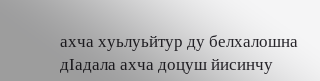ахча хуьлуьйтур ду белхалошна дIадала ахча доцуш йисинчу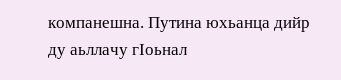компанешна. Путина юхьанца дийр ду аьллачу гIоьнал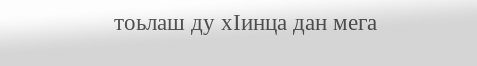тоьлаш ду хIинца дан мега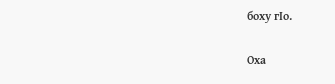боху гIо.

Оха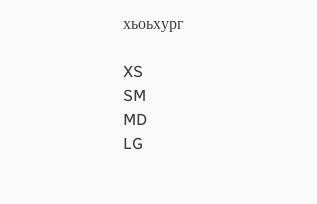хьоьхург

XS
SM
MD
LG